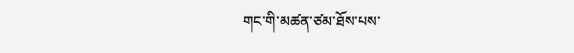གང་གི་མཚན་ཙམ་ཐོས་པས་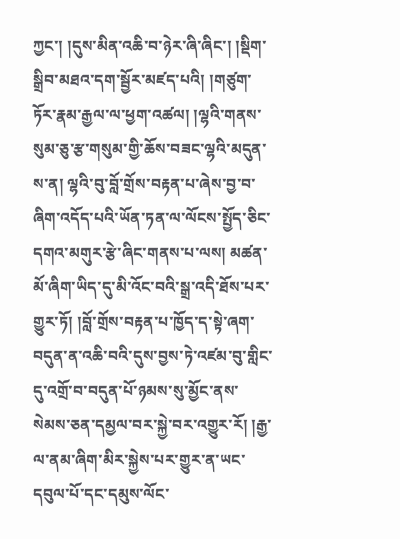ཀྱང་། །དུས་མིན་འཆི་བ་ཉེར་ཞི་ཞིང་། །སྡིག་སྒྲིབ་མཐའ་དག་སྦྱོར་མཛད་པའི། །གཙུག་ཏོར་རྣམ་རྒྱལ་ལ་ཕྱག་འཚལ། །ལྷའི་གནས་སུམ་ཅུ་རྩ་གསུམ་གྱི་ཆོས་བཟང་ལྷའི་མདུན་ས་ན། ལྷའི་བུ་བློ་གྲོས་བརྟན་པ་ཞེས་བྱ་བ་ཞིག་འདོད་པའི་ཡོན་ཏན་ལ་ལོངས་སྤྱོད་ཅིང་དགའ་མགུར་རྩེ་ཞིང་གནས་པ་ལས། མཚན་མོ་ཞིག་ཡིད་དུ་མི་འོང་བའི་སྒྲ་འདི་ཐོས་པར་གྱུར་ཏོ། །བློ་གྲོས་བརྟན་པ་ཁྱོད་ད་སྟེ་ཞག་བདུན་ན་འཆི་བའི་དུས་བྱས་ཏེ་འཛམ་བུ་གླིང་དུ་འགྲོ་བ་བདུན་པོ་ཉམས་སུ་མྱོང་ནས་སེམས་ཅན་དམྱལ་བར་སྐྱེ་བར་འགྱུར་རོ། །རྒྱ་ལ་ནམ་ཞིག་མིར་སྐྱེས་པར་གྱུར་ན་ཡང་དབུལ་པོ་དང་དམུས་ལོང་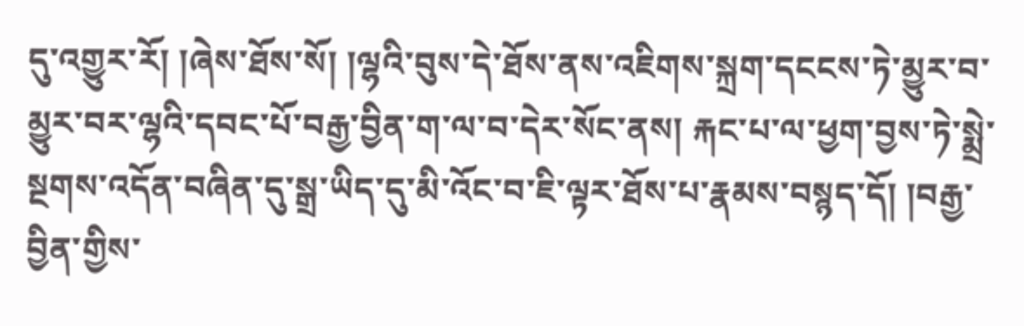དུ་འགྱུར་རོ། །ཞེས་ཐོས་སོ། །ལྷའི་བུས་དེ་ཐོས་ནས་འཇིགས་སྐྲག་དངངས་ཏེ་མྱུར་བ་མྱུར་བར་ལྷའི་དབང་པོ་བརྒྱ་བྱིན་ག་ལ་བ་དེར་སོང་ནས། རྐང་པ་ལ་ཕྱག་བྱས་ཏེ་སྨྲེ་སྔགས་འདོན་བཞིན་དུ་སྒྲ་ཡིད་དུ་མི་འོང་བ་ཇི་ལྟར་ཐོས་པ་རྣམས་བསྙད་དོ། །བརྒྱ་བྱིན་གྱིས་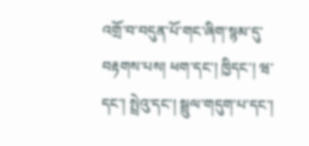འགྲོ་བ་བདུན་པོ་གང་ཞིག་སྙམ་དུ་བརྟགས་པས། ཕག་དང་། ཁྱིདང་། ཝ་དང་། སྤྲེའུ་དང་། སྦྲུལ་གདུག་པ་དང་།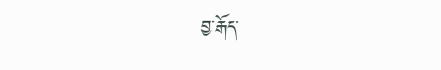བྱ་རྒོད་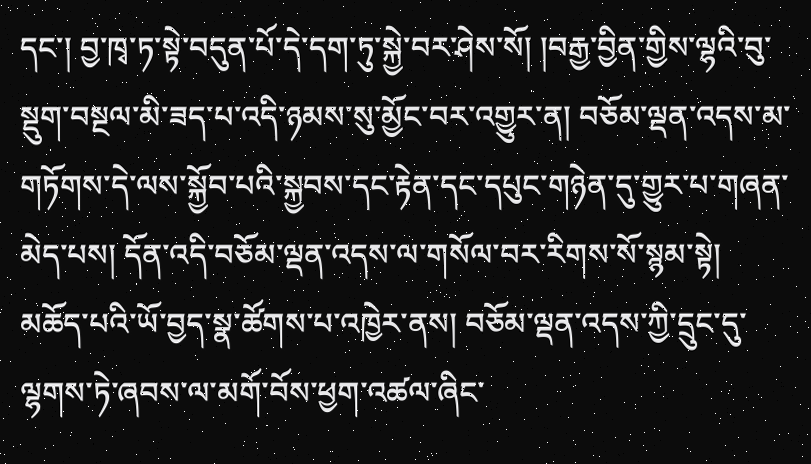དང་། བྱ་ཁྭ་ཏ་སྟེ་བདུན་པོ་དེ་དག་ཏུ་སྐྱེ་བར་ཤེས་སོ། །བརྒྱ་བྱིན་གྱིས་ལྷའི་བུ་སྡུག་བསྔལ་མི་ཟད་པ་འདི་ཉམས་སུ་མྱོང་བར་འགྱུར་ན། བཅོམ་ལྡན་འདས་མ་གཏོགས་དེ་ལས་སྐྱོབ་པའི་སྐྱབས་དང་རྟེན་དང་དཔུང་གཉེན་དུ་གྱུར་པ་གཞན་མེད་པས། དོན་འདི་བཅོམ་ལྡན་འདས་ལ་གསོལ་བར་རིགས་སོ་སྙམ་སྟེ། མཆོད་པའི་ཡོ་བྱད་སྣ་ཚོགས་པ་འཁྱེར་ནས། བཅོམ་ལྡན་འདས་ཀྱི་དྲུང་དུ་ལྷགས་ཏེ་ཞབས་ལ་མགོ་བོས་ཕྱག་འཚལ་ཞིང་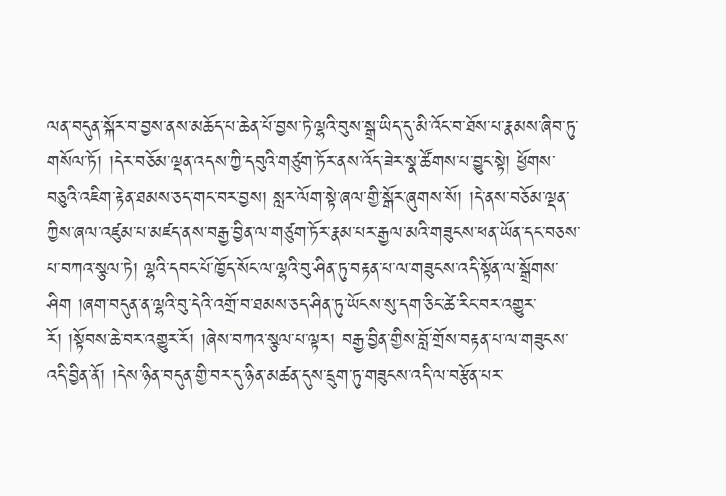ལན་བདུན་སྐོར་བ་བྱས་ནས་མཆོད་པ་ཆེན་པོ་བྱས་ཏེ་ལྷའི་བུས་སྒྲ་ཡིད་དུ་མི་འོང་བ་ཐོས་པ་རྣམས་ཞིབ་ཏུ་གསོལ་ཏོ། །དེར་བཅོམ་ལྡན་འདས་ཀྱི་དབུའི་གཙུག་ཏོར་ནས་འོད་ཟེར་སྣ་ཚོགས་པ་བྱུང་སྟེ། ཕྱོགས་བཅུའི་འཇིག་རྟེན་ཐམས་ཅད་གང་བར་བྱས། སླར་ལོག་སྟེ་ཞལ་གྱི་སྒོར་ཞུགས་སོ། །དེ་ནས་བཅོམ་ལྡན་ཀྱིས་ཞལ་འཛུམ་པ་མཛད་ནས་བརྒྱ་བྱིན་ལ་གཙུག་ཏོར་རྣམ་པར་རྒྱལ་མའི་གཟུངས་ཕན་ཡོན་དང་བཅས་པ་བཀའ་སྩལ་ཏེ། ལྷའི་དབང་པོ་ཁྱོད་སོང་ལ་ལྷའི་བུ་ཤིན་ཏུ་བརྟན་པ་ལ་གཟུངས་འདི་སྟོན་ལ་སྒྲོགས་ཤིག །ཞག་བདུན་ན་ལྷའི་བུ་དེའི་འགྲོ་བ་ཐམས་ཅད་ཤིན་ཏུ་ཡོངས་སུ་དག་ཅིང་ཚེ་རིང་བར་འགྱུར་རོ། །སྟོབས་ཆེ་བར་འགྱུར་རོ། །ཞེས་བཀའ་སྩལ་པ་ལྟར། བརྒྱ་བྱིན་གྱིས་བློ་གྲོས་བརྟན་པ་ལ་གཟུངས་འདི་བྱིན་ནོ། །དེས་ཉིན་བདུན་གྱི་བར་དུ་ཉིན་མཚན་དུས་དྲུག་ཏུ་གཟུངས་འདི་ལ་བརྩོན་པར་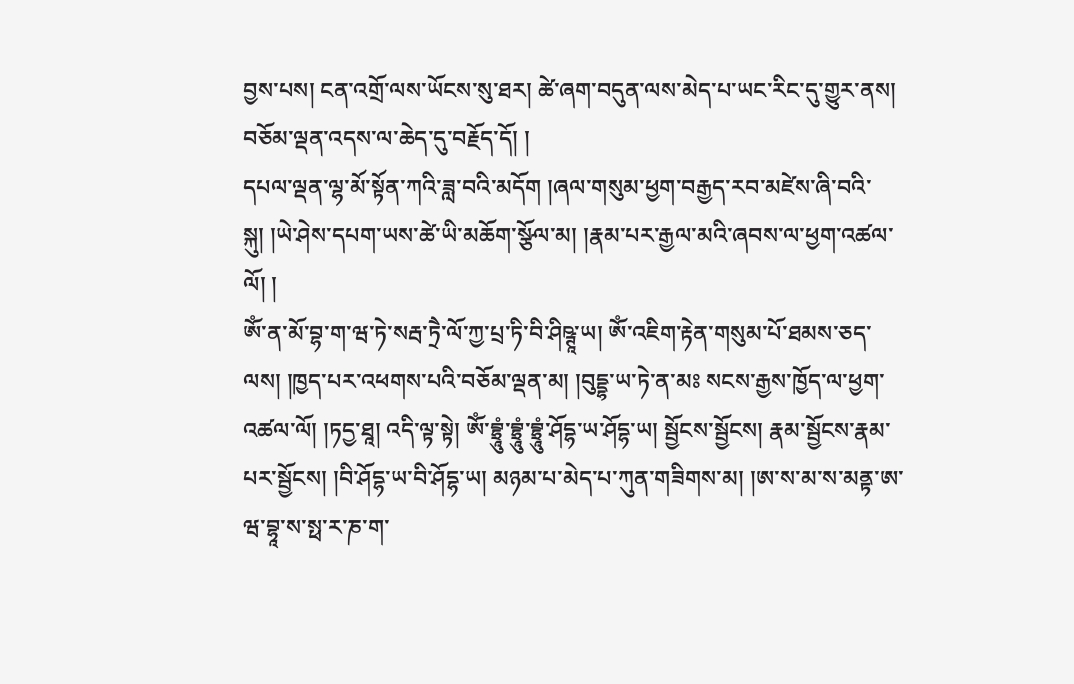བྱས་པས། ངན་འགྲོ་ལས་ཡོངས་སུ་ཐར། ཚེ་ཞག་བདུན་ལས་མེད་པ་ཡང་རིང་དུ་གྱུར་ནས། བཅོམ་ལྡན་འདས་ལ་ཆེད་དུ་བརྗོད་དོ། །
དཔལ་ལྡན་ལྷ་མོ་སྟོན་ཀའི་ཟླ་བའི་མདོག །ཞལ་གསུམ་ཕྱག་བརྒྱད་རབ་མཛེས་ཞི་བའི་སྐུ། །ཡེ་ཤེས་དཔག་ཡས་ཚེ་ཡི་མཆོག་སྩོལ་མ། །རྣམ་པར་རྒྱལ་མའི་ཞབས་ལ་ཕྱག་འཚལ་ལོ། །
ཨོཾ་ན་མོ་བྷ་ག་ཝ་ཏེ་སརྦ་ཏྲཻ་ལོ་ཀྱ་པྲ་ཏི་བི་ཤིཥྚཱ་ཡ། ༀ་འཇིག་རྟེན་གསུམ་པོ་ཐམས་ཅད་ལས། །ཁྱད་པར་འཕགས་པའི་བཅོམ་ལྡན་མ། །བུདྡྷ་ཡ་ཏེ་ན་མཿ སངས་རྒྱས་ཁྱོད་ལ་ཕྱག་འཚལ་ལོ། །ཏདྱ་ཐཱ། འདི་ལྟ་སྟེ། ཨོཾ་བྷྲཱུཾ་བྷྲཱུཾ་བྷྲཱུཾ་ཤོདྷ་ཡ་ཤོདྷ་ཡ། སྦྱོངས་སྦྱོངས། རྣམ་སྦྱོངས་རྣམ་པར་སྦྱོངས། །བི་ཤོདྷ་ཡ་བི་ཤོདྷ་ཡ། མཉམ་པ་མེད་པ་ཀུན་གཟིགས་མ། །ཨ་ས་མ་ས་མནྟ་ཨ་ཝ་བྷཱ་ས་སྥ་ར་ཎ་ག་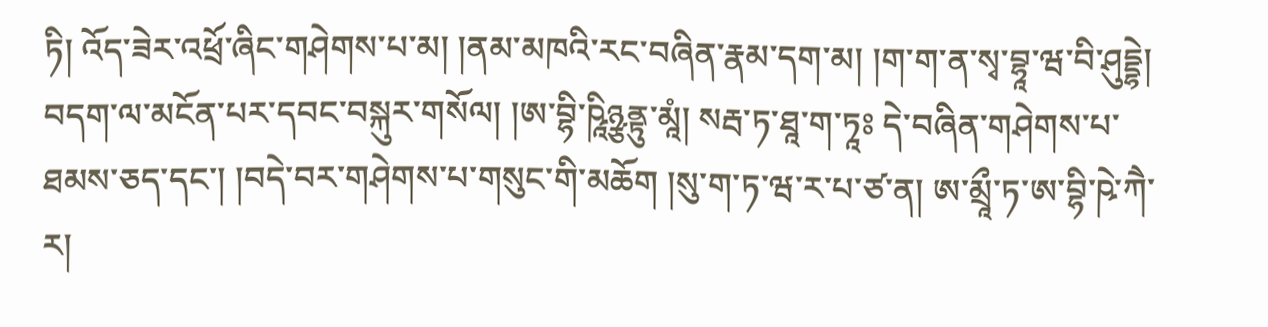ཏི། འོད་ཟེར་འཕྲོ་ཞིང་གཤེགས་པ་མ། །ནམ་མཁའི་རང་བཞིན་རྣམ་དག་མ། །ག་ག་ན་སྭ་བྷཱ་ཝ་བི་ཤུདྡྷེ། བདག་ལ་མངོན་པར་དབང་བསྐུར་གསོལ། །ཨ་བྷི་ཥཱིཉྩནྟུ་མཱཾ། སརྦ་ཏ་ཐཱ་ག་ཏཱཿ དེ་བཞིན་གཤེགས་པ་ཐམས་ཅད་དང་། །བདེ་བར་གཤེགས་པ་གསུང་གི་མཆོག །སུ་ག་ཏ་ཝ་ར་པ་ཙ་ན། ཨ་མྲཱྀ་ཏ་ཨ་བྷི་ཥེ་ཀཻ་ར།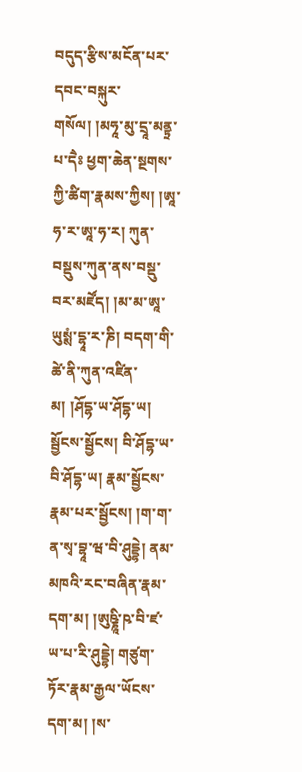བདུད་རྩིས་མངོན་པར་དབང་བསྐུར་གསོལ། །མཧཱ་མུ་དྲཱ་མནྟྲ་པ་དཻཿ ཕྱག་ཆེན་སྔགས་ཀྱི་ཚིག་རྣམས་ཀྱིས། །ཨཱ་ཧ་ར་ཨཱ་ཧ་ར། ཀུན་བསྡུས་ཀུན་ནས་བསྡུ་བར་མཛོད། །མ་མ་ཨཱ་ཡུསྶཾ་དྷཱ་ར་ཎི། བདག་གི་ཚེ་ནི་ཀུན་འཛིན་མ། །ཤོདྷ་ཡ་ཤོདྷ་ཡ། སྦྱོངས་སྦྱོངས། བི་ཤོདྷ་ཡ་བི་ཤོདྷ་ཡ། རྣམ་སྦྱོངས་རྣམ་པར་སྦྱོངས། །ག་ག་ན་སྭ་བྷཱ་ཝ་བི་ཤུདྡྷེ། ནམ་མཁའི་རང་བཞིན་རྣམ་དག་མ། །ཨུཥྞཱི་ཥ་བི་ཛ་ཡ་པ་རི་ཤུདྡྷེ། གཙུག་ཏོར་རྣམ་རྒྱལ་ཡོངས་དག་མ། །ས་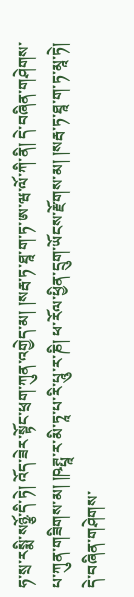ཧ་སྲ་རསྨི་སཉྩོ་དི་ཏེ། འོད་ཟེར་སྟོང་ཕྲག་ཀུན་འགྱེད་མ། །སརྦ་ཏ་ཐཱ་ག་ཏ་ཨ་ཝ་ལོ་ཀི་ནི། དེ་བཞིན་གཤེགས་པ་ཀུན་གཟིགས་མ། །ཥཊྤཱ་ར་མི་ཏཱ་པ་རི་པཱུ་ར་ཎི། ཕ་རོལ་ཕྱིན་དྲུག་ཡོངས་རྫོགས་མ། །སརྦ་ཏ་ཐཱ་ག་ཏ་མཱ་ཏེ། དེ་བཞིན་གཤེགས་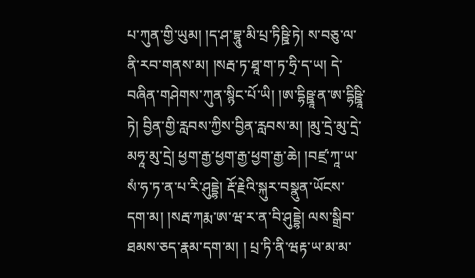པ་ཀུན་གྱི་ཡུམ། །ད་ཤ་བྷཱུ་མི་པྲ་ཏིཥྛི་ཏེ། ས་བཅུ་ལ་ནི་རབ་གནས་མ། །སརྦ་ཏ་ཐཱ་ག་ཏ་ཧྲི་ད་ཡ། དེ་བཞིན་གཤེགས་ཀུན་སྙིང་པོ་ཡི། །ཨ་དྷིཥྛཱ་ན་ཨ་དྷིཥྛཱི་ཏེ། བྱིན་གྱི་རླབས་ཀྱིས་བྱིན་རླབས་མ། །མུ་དྲེ་མུ་དྲེ་མཧཱ་མུ་དྲེ། ཕྱག་རྒྱ་ཕྱག་རྒྱ་ཕྱག་རྒྱ་ཆེ། །བཛྲ་ཀཱ་ཡ་སཾ་ཧ་ཏ་ན་པ་རི་ཤུདྡྷེ། རྡོ་རྗེའི་སྐུར་བསྣུན་ཡོངས་དག་མ། །སརྦ་ཀརྨ་ཨ་ཝ་ར་ན་བི་ཤུདྡྷེ། ལས་སྒྲིབ་ཐམས་ཅད་རྣམ་དག་མ། ། པྲ་ཏི་ནི་ཝརྟ་ཡ་མ་མ་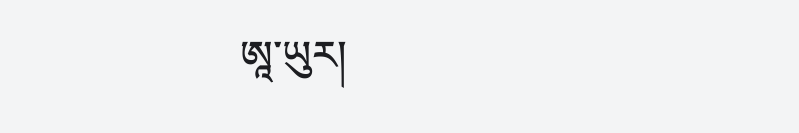ཨཱ་ཡུར།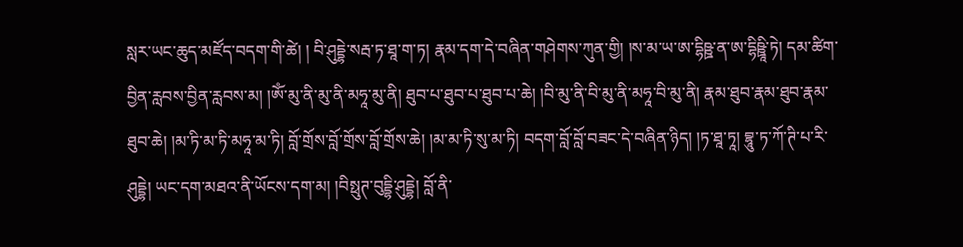སླར་ཡང་ཆུད་མཛོད་བདག་གི་ཚེ། ། བི་ཤུདྡྷེ་སརྦ་ཏ་ཐཱ་ག་ཏ། རྣམ་དག་དེ་བཞིན་གཤེགས་ཀུན་གྱི། །ས་མ་ཡ་ཨ་དྷིཥྛ་ན་ཨ་དྷིཥྛཱི་ཏེ། དམ་ཚིག་བྱིན་རླབས་བྱིན་རླབས་མ། །ཨོཾ་མུ་ནི་མུ་ནི་མཧཱ་མུ་ནི། ཐུབ་པ་ཐུབ་པ་ཐུབ་པ་ཆེ། །བི་མུ་ནི་བི་མུ་ནི་མཧཱ་བི་མུ་ནི། རྣམ་ཐུབ་རྣམ་ཐུབ་རྣམ་ཐུབ་ཆེ། །མ་ཏི་མ་ཏི་མཧཱ་མ་ཏི། བློ་གྲོས་བློ་གྲོས་བློ་གྲོས་ཆེ། །མ་མ་ཏི་སུ་མ་ཏི། བདག་བློ་བློ་བཟང་དེ་བཞིན་ཉིད། །ཏ་ཐཱ་ཏཱ། བྷཱུ་ཏ་ཀོ་ཊི་པ་རི་ཤུདྡྷེ། ཡང་དག་མཐའ་ནི་ཡོངས་དག་མ། །བིསྥུཊ་བུདྡྷི་ཤུདྡྷེ། བློ་ནི་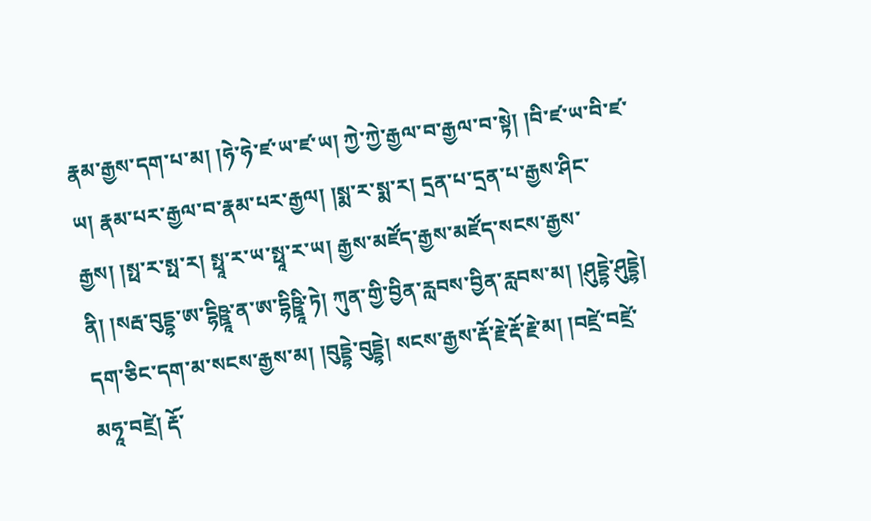རྣམ་རྒྱས་དག་པ་མ། །ཧེ་ཧེ་ཛ་ཡ་ཛ་ཡ། ཀྱེ་ཀྱེ་རྒྱལ་བ་རྒྱལ་བ་སྟེ། །བི་ཛ་ཡ་བི་ཛ་ཡ། རྣམ་པར་རྒྱལ་བ་རྣམ་པར་རྒྱལ། །སྨ་ར་སྨ་ར། དྲན་པ་དྲན་པ་རྒྱས་ཤིང་རྒྱས། །སྥ་ར་སྥ་ར། སྥཱ་ར་ཡ་སྥཱ་ར་ཡ། རྒྱས་མཛོད་རྒྱས་མཛོད་སངས་རྒྱས་ནི། །སརྦ་བུདྡྷ་ཨ་དྷིཥྛཱ་ན་ཨ་དྷིཥྛཱི་ཏེ། ཀུན་གྱི་བྱིན་རླབས་བྱིན་རླབས་མ། །ཤུདྡྷེ་ཤུདྡྷེ། དག་ཅིང་དག་མ་སངས་རྒྱས་མ། །བུདྡྷེ་བུདྡྷེ། སངས་རྒྱས་རྡོ་རྗེ་རྡོ་རྗེ་མ། །བཛྲེ་བཛྲེ་མཧཱ་བཛྲེ། རྡོ་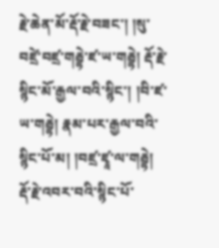རྗེ་ཆེན་མོ་རྡོ་རྗེ་བཟང་། །སུ་བཛྲེ་བཛྲ་གརྦྷེ་ཛ་ཡ་གརྦྷེ། རྡོ་རྗེ་སྙིང་མོ་རྒྱལ་བའི་སྙིང་། །བི་ཛ་ཡ་གརྦྷེ། རྣམ་པར་རྒྱལ་བའི་སྙིང་པོ་མ། །བཛྲ་ཛྭཱ་ལ་གརྦྷེ། རྡོ་རྗེ་འབར་བའི་སྙིང་པོ་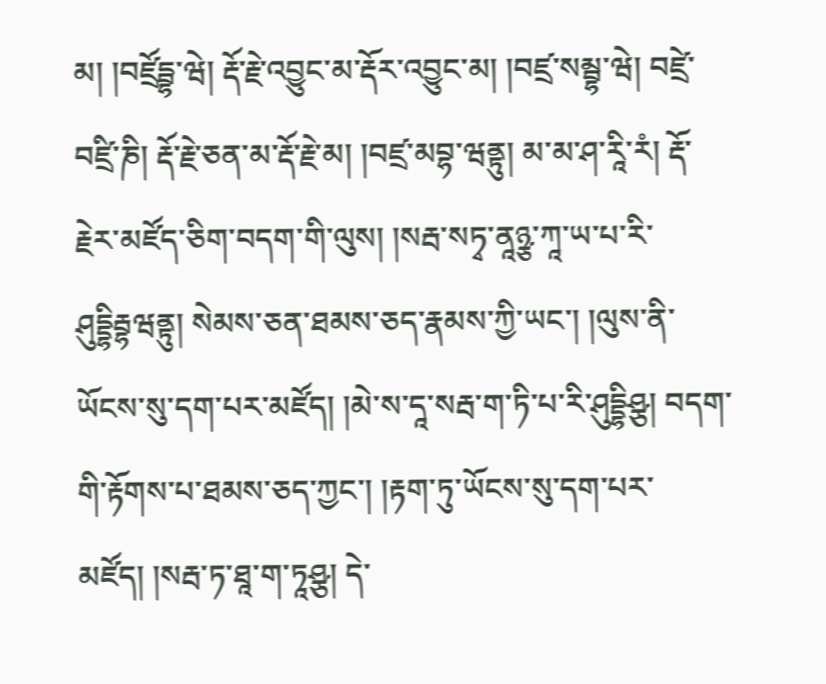མ། །བཛྲོདྦྷ་ཝེ། རྡོ་རྗེ་འབྱུང་མ་རྡོར་འབྱུང་མ། །བཛྲ་སམྦྷ་ཝེ། བཛྲེ་བཛྲི་ཎི། རྡོ་རྗེ་ཅན་མ་རྡོ་རྗེ་མ། །བཛྲ་མབྷ་ཝནྟུ། མ་མ་ཤ་རཱི་རཾ། རྡོ་རྗེར་མཛོད་ཅིག་བདག་གི་ལུས། །སརྦ་སཏྭ་ནཱཉྩ་ཀཱ་ཡ་པ་རི་ཤུདྡྷིརྦྷཝནྟུ། སེམས་ཅན་ཐམས་ཅད་རྣམས་ཀྱི་ཡང་། །ལུས་ནི་ཡོངས་སུ་དག་པར་མཛོད། །མེ་ས་དཱ་སརྦ་ག་ཏི་པ་རི་ཤུདྡྷིཤྩ། བདག་གི་རྟོགས་པ་ཐམས་ཅད་ཀྱང་། །རྟག་ཏུ་ཡོངས་སུ་དག་པར་མཛོད། །སརྦ་ཏ་ཐཱ་ག་ཏཱཤྩ། དེ་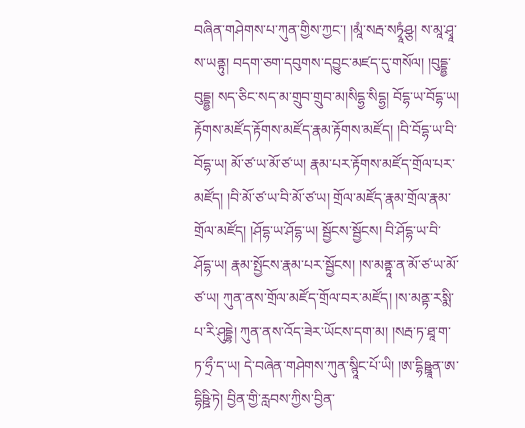བཞིན་གཤེགས་པ་ཀུན་གྱིས་ཀྱང་། །མཱཾ་སརྦ་སཏྭཱཾཤྩ། ས་མཱ་ཤྭཱ་ས་ཡནྟུ། བདག་ཅག་དབུགས་དབྱུང་མཛད་དུ་གསོལ། །བུདྡྷྱ་བུདྡྷྱ། སད་ཅིང་སད་མ་གྲུབ་གྲུབ་མ།སིདྷྱ་སིདྷྱ། བོདྷ་ཡ་བོདྷ་ཡ། རྟོགས་མཛོད་རྟོགས་མཛོད་རྣམ་རྟོགས་མཛོད། །བི་བོདྷ་ཡ་བི་བོདྷ་ཡ། མོ་ཙ་ཡ་མོ་ཙ་ཡ། རྣམ་པར་རྟོགས་མཛོད་གྲོལ་པར་མཛོད། །བི་མོ་ཙ་ཡ་བི་མོ་ཙ་ཡ། གྲོལ་མཛོད་རྣམ་གྲོལ་རྣམ་གྲོལ་མཛོད། །ཤོདྷ་ཡ་ཤོདྷ་ཡ། སྦྱོངས་སྦྱོངས། བི་ཤོདྷ་ཡ་བི་ཤོདྷ་ཡ། རྣམ་སྤྱོངས་རྣམ་པར་སྦྱོངས། །ས་མནྟཱ་ན་མོ་ཙ་ཡ་མོ་ཙ་ཡ། ཀུན་ནས་གྲོལ་མཛོད་གྲོལ་བར་མཛོད། །ས་མནྟ་རསྨི་པ་རི་ཤུདྡྷེ། ཀུན་ནས་འོད་ཟེར་ཡོངས་དག་མ། །སརྦ་ཏ་ཐཱ་ག་ཏ་ཧྲྀ་ད་ཡ། དེ་བཞེན་གཤེགས་ཀུན་སྙཱིང་པོ་ཡི། །ཨ་དྷིཥྛཱན་ཨ་དྷིཥྛི་ཏེ། བྱིན་གྱི་རླབས་ཀྱིས་བྱིན་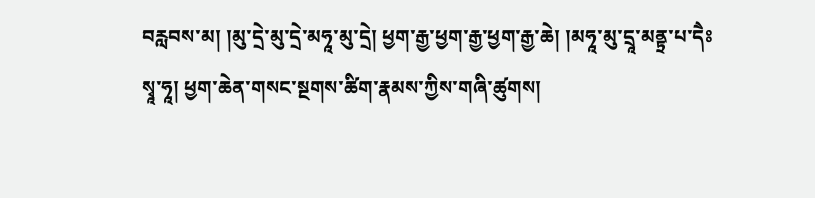བརླབས་མ། །མུ་དྲེ་མུ་དྲེ་མཧཱ་མུ་དྲེ། ཕྱག་རྒྱ་ཕྱག་རྒྱ་ཕྱག་རྒྱ་ཆེ། །མཧཱ་མུ་དྲཱ་མནྟྲ་པ་དཻཿ སྭཱ་ཧཱ། ཕྱག་ཆེན་གསང་སྔགས་ཚིག་རྣམས་ཀྱིས་གཞི་ཚུགས།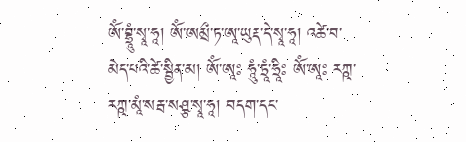ཨོཾ་བྷྲཱུཾ་སྭཱ་ཧཱ། ཨོཾ་ཨམྲྀ་ཏ་ཨཱ་ཡུརྡ་དེ་སྭཱ་ཧཱ། འཚེ་བ་མེད་པའི་ཚེ་སྦྱིན་མ། ཨོཾ་ཨཱཿ ཧཱུཾ་ཏྲཱཾ་ཧྲཱིཿ ཨོཾ་ཨཱཿ རཀྵ་རཀྵ་མཱཾ་སརྦ་སཤྩ་སྭཱ་ཧཱ། བདག་དང་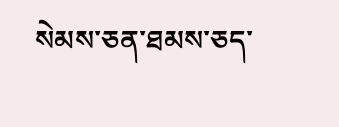སེམས་ཅན་ཐམས་ཅད་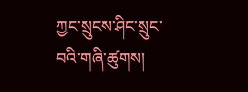ཀྱང་སྲུངས་ཤིང་སྲུང་བའི་གཞི་ཚུགས།